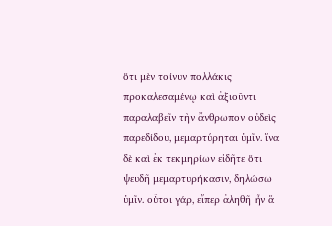ὅτι μὲν τοίνυν πολλάκις προκαλεσαμένῳ καὶ ἀξιοῦντι παραλαβεῖν τὴν ἄνθρωπον οὐδεὶς παρεδίδου, μεμαρτύρηται ὑμῖν. ἵνα δὲ καὶ ἐκ τεκμηρίων εἰδῆτε ὅτι ψευδῆ μεμαρτυρήκασιν, δηλώσω ὑμῖν. οὗτοι γάρ, εἴπερ ἀληθῆ ἦν ἅ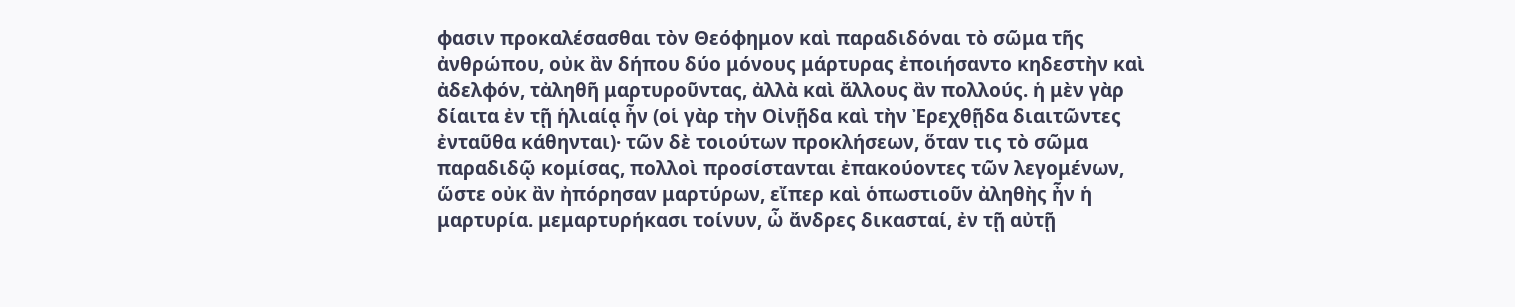φασιν προκαλέσασθαι τὸν Θεόφημον καὶ παραδιδόναι τὸ σῶμα τῆς ἀνθρώπου, οὐκ ἂν δήπου δύο μόνους μάρτυρας ἐποιήσαντο κηδεστὴν καὶ ἀδελφόν, τἀληθῆ μαρτυροῦντας, ἀλλὰ καὶ ἄλλους ἂν πολλούς. ἡ μὲν γὰρ δίαιτα ἐν τῇ ἡλιαίᾳ ἦν (οἱ γὰρ τὴν Οἰνῇδα καὶ τὴν Ἐρεχθῇδα διαιτῶντες ἐνταῦθα κάθηνται)· τῶν δὲ τοιούτων προκλήσεων, ὅταν τις τὸ σῶμα παραδιδῷ κομίσας, πολλοὶ προσίστανται ἐπακούοντες τῶν λεγομένων, ὥστε οὐκ ἂν ἠπόρησαν μαρτύρων, εἴπερ καὶ ὁπωστιοῦν ἀληθὴς ἦν ἡ μαρτυρία. μεμαρτυρήκασι τοίνυν, ὦ ἄνδρες δικασταί, ἐν τῇ αὐτῇ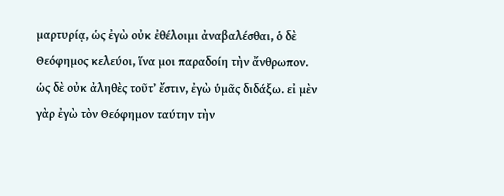μαρτυρίᾳ, ὡς ἐγὼ οὐκ ἐθέλοιμι ἀναβαλέσθαι, ὁ δὲ Θεόφημος κελεύοι, ἵνα μοι παραδοίη τὴν ἄνθρωπον. ὡς δὲ οὐκ ἀληθὲς τοῦτʼ ἔστιν, ἐγὼ ὑμᾶς διδάξω. εἰ μὲν γὰρ ἐγὼ τὸν Θεόφημον ταύτην τὴν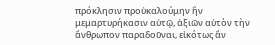πρόκλησιν προὐκαλούμην ἣν μεμαρτυρήκασιν αὐτῷ, ἀξιῶν αὐτὸν τὴν ἄνθρωπον παραδοῦναι, εἰκότως ἄν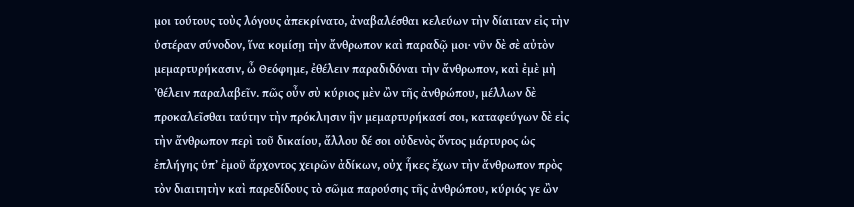μοι τούτους τοὺς λόγους ἀπεκρίνατο, ἀναβαλέσθαι κελεύων τὴν δίαιταν εἰς τὴν ὑστέραν σύνοδον, ἵνα κομίσῃ τὴν ἄνθρωπον καὶ παραδῷ μοι· νῦν δὲ σὲ αὐτὸν μεμαρτυρήκασιν, ὦ Θεόφημε, ἐθέλειν παραδιδόναι τὴν ἄνθρωπον, καὶ ἐμὲ μὴ ʼθέλειν παραλαβεῖν. πῶς οὖν σὺ κύριος μὲν ὢν τῆς ἀνθρώπου, μέλλων δὲ προκαλεῖσθαι ταύτην τὴν πρόκλησιν ἣν μεμαρτυρήκασί σοι, καταφεύγων δὲ εἰς τὴν ἄνθρωπον περὶ τοῦ δικαίου, ἄλλου δέ σοι οὐδενὸς ὄντος μάρτυρος ὡς ἐπλήγης ὑπʼ ἐμοῦ ἄρχοντος χειρῶν ἀδίκων, οὐχ ἧκες ἔχων τὴν ἄνθρωπον πρὸς τὸν διαιτητὴν καὶ παρεδίδους τὸ σῶμα παρούσης τῆς ἀνθρώπου, κύριός γε ὢν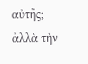αὐτῆς; ἀλλὰ τὴν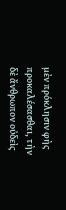μὲν πρόκλησιν φὴς προκαλέσασθαι, τὴν δὲ ἄνθρωπον οὐδεὶς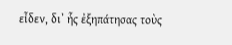εἶδεν, διʼ ἧς ἐξηπάτησας τοὺς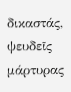δικαστάς, ψευδεῖς μάρτυρας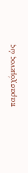παρασχόμενος ὡς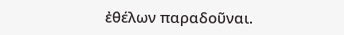ἐθέλων παραδοῦναι.